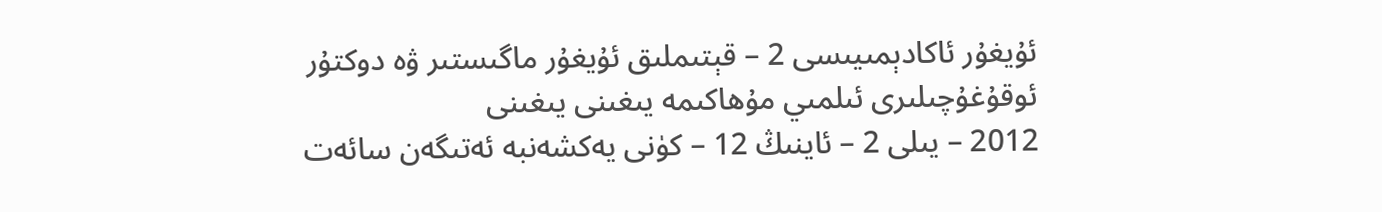ئۇيغۇر ئاكادېمىيىسى 2 – قېتىملىق ئۇيغۇر ماگىستىر ۋە دوكتۇر ئوقۇغۇچىلىرى ئىلمىي مۇھاكىمە يىغىنى يىغىنى
2012 – يىلى 2 – ئاينىڭ 12 – كۈنى يەكشەنبە ئەتىگەن سائەت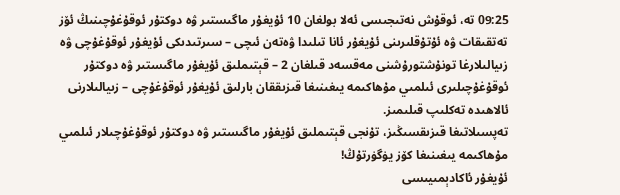09:25 تە، ئوقۇش نەتىجىسى ئەلا بولغان 10 ئۇيغۇر ماگىستىر ۋە دوكتۇر ئوقۇغۇچىنىڭ ئۆز تەتقىقات ۋە ئۇتۇقلىرىنى ئۇيغۇر ئانا تىلىدا ۋەتەن ئىچى – سىرتىدىكى ئۇيغۇر ئوقۇغۇچى ۋە زىيالىلارغا تونۇشتورۇشنى مەقسەد قىلغان 2 – قېتىملىق ئۇيغۇر ماگىستىر ۋە دوكتۇر ئوقۇغۇچىلىرى ئىلمىي مۇھاكىمە يىغىنىغا قىزىققان بارلىق ئۇيغۇر ئوقۇغۇچى – زىيالىلارنى ئالاھىدە تەكلىپ قىلىمىز.
تەپسىلاتىغا قىزىقسىڭىز، تۇنجى قېتىملىق ئۇيغۇر ماگىستىر ۋە دوكتۇر ئوقۇغۇچىلار ئىلمىي مۇھاكىمە يىغىنىغا كۆز يۈگۈرتۇڭ!
ئۇيغۇر ئاكادېمىيىسى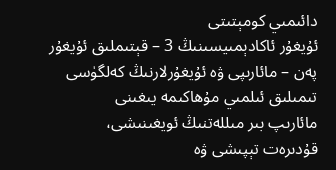دائىمىي كومېتىتى
ئۇيغۇر ئاكادېمىيسىنىڭ 3 – قېتىملىق ئۇيغۇر پەن – مائارىپى ۋە ئۇيغۇرلارنىڭ كەلگۈسى تىمىلىق ئىلمىي مۇھاكىمە يىغىنى
مائارىپ بىر مىللەتنىڭ ئويغىنىشى، قۇدىرەت تېپىشى ۋە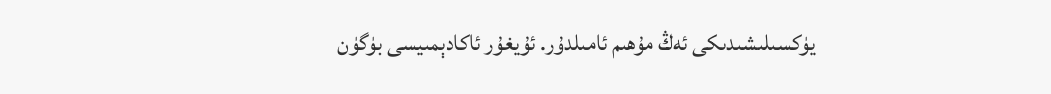يۈكسىلىشىدىكى ئەڭ مۇھىم ئامىلدۇر. ئۇيغۇر ئاكادېمىيسى بۈگۈن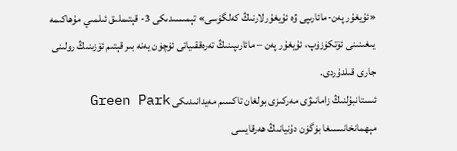«ئۇيغۇر پەن-مائارىپى ۋە ئۇيغۇرلارنىڭ كەلگۈسى» تېمىسىدىكى 3- قېتىملىق ئىلمىي مۇھاكىمە يىغىنىنى ئۆتكۈزۈپ، ئۇيغۇر پەن – مائارىپىنىڭ تەرەققىياتى ئۈچۈن يەنە بىر قېتىم ئۆزىنىڭ رولىنى جارى قىلدۇردى.
ئىستانبۇلنىڭ زامانىۋى مەركىزى بولغان تاكسىم مەيدانىدىكى Green Park مېھمانخانىسىغا بۈگۈن دۇنيانىڭ ھەرقايسى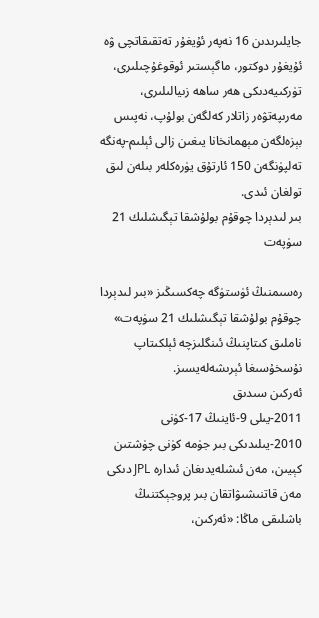جايلىرىدىن 16 نەپەر ئۇيغۇر تەتقىقاتچى ۋە ئۇيغۇر دوكتور، ماگېستىر ئوقوغۇچىلىرى، تۈركىيەدىكى ھەر ساھە زىيالىلىرى، مەرىپەتۋەر زاتلار كەلگەن بولۇپ، نەپىس بېزەلگەن مېھمانخانا يىغىن زالى ئېلىم-پەنگە تەلپۈنگەن 150 ئارتۇق يۈرەكلەر بىلەن لىق تولغان ئىدى.
بىر لىدېردا چوقۇم بولۇشقا تېگىشلىك 21 سۈپەت

رەسىمنىڭ ئۈستۈگە چەكسىڭىز «بىر لىدېردا چوقۇم بولۇشقا تېگىشلىك 21 سۈپەت» ناملىق كىتاپنىڭ ئىنگلىزچە ئېلكىتاپ نۇسخۇسىغا ئېرىشەلەيسىز.
ئەركىن سىدىق
2011-يىلى 9-ئاينىڭ 17-كۈنى
2010-يىلىدىكى بىر جۈمە كۈنى چۈشتىن كېيىن، مەن ئىشلەيدىغان ئىدارە JPL دىكى مەن قاتنىشىۋاتقان بىر پروجېكتنىڭ باشلىقى ماڭا: «ئەركىن،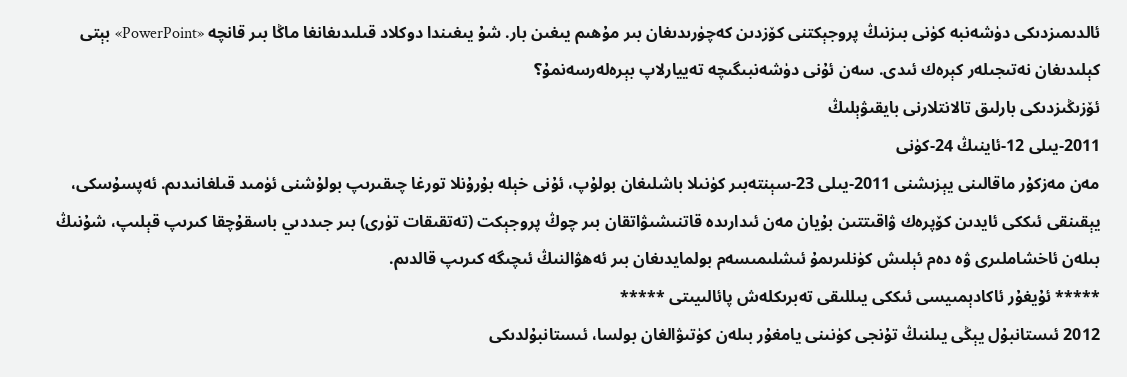ئالدىمىزدىكى دۈشەنبە كۈنى بىزنىڭ پروجېكتنى كۆزدىن كەچۈرىدىغان بىر مۇھىم يىغىن بار. شۇ يىغىندا دوكلاد قىلىدىغانغا ماڭا بىر قانچە «PowerPoint» بېتى كېلىدىغان نەتىجىلەر كېرەك ئىدى. سەن ئۇنى دۈشەنبىگىچە تەييارلاپ بېرەلەرسەنمۇ؟
ئۆزىڭىزدىكى بارلىق تالانتلارنى بايقىۋېلىڭ
2011-يىلى 12-ئاينىڭ 24-كۈنى
مەن مەزكۇر ماقالىنى يېزىشنى 2011-يىلى 23-سېنتەبىر كۈنىلا باشلىغان بولۇپ، ئۇنى خېلە بۇرۇنلا تورغا چىقىرىپ بولۇشنى ئۈمىد قىلغانىدىم. ئەپسۇسكى، يېقىنقى ئىككى ئايدىن كۆپرەك ۋاقىتتىن بۇيان مەن ئىدارىدە قاتنىشىۋاتقان بىر چوڭ پروجېكت (تەتقىقات تۈرى) بىر جىددىي باسقۇچقا كىرىپ قېلىپ، شۇنىڭ بىلەن ئاخشاملىرى ۋە دەم ئېلىش كۈنلىرىمۇ ئىشلىمىسەم بولمايدىغان بىر ئەھۋالنىڭ ئىچىگە كىرىپ قالدىم.
***** ئۇيغۇر ئاكادېمىيسى ئىككى يىللىقى تەبرىكلەش پائالىيىتى *****
2012 ئىستانبۇل يېڭى يىلنىڭ تۇنجى كۈنىنى يامغۇر بىلەن كۈتىۋالغان بولسا، ئىستانبۇلدىكى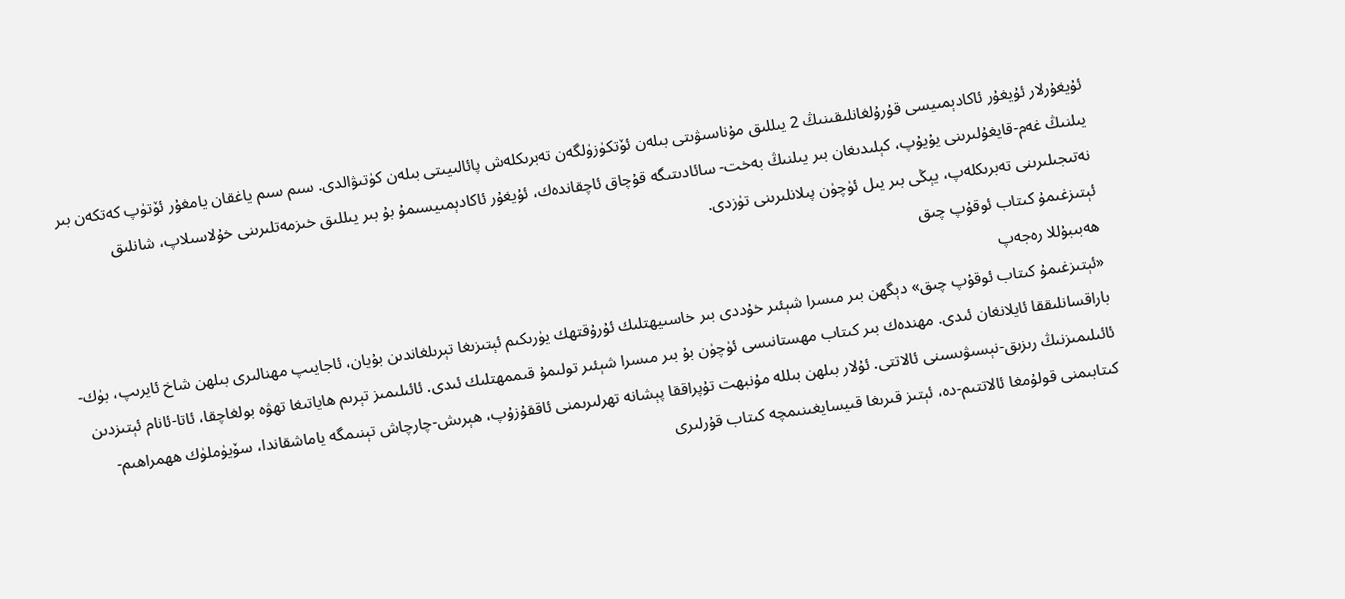ئۇيغۇرلار ئۇيغۇر ئاكادېمىيسى قۇرۇلغانلىقىنىڭ 2 يىللىق مۇناسىۋىتى بىلەن ئۆتكۈزۈلگەن تەبرىكلەش پائالىيىتى بىلەن كۈتىۋالدى. سىم سىم ياغقان يامغۇر ئۆتۈپ كەتكەن بىر يىلنىڭ غەم-قايغۇلىرىنى يۇيۇپ، كېلىدىغان بىر يىلنىڭ بەخت- سائادىتىگە قۇچاق ئاچقاندەك، ئۇيغۇر ئاكادېمىيسىمۇ بۇ بىر يىللىق خىزمەتلىرىنى خۇلاسىلاپ، شانلىق نەتىجىلىرىنى تەبرىكلەپ، يېڭى بىر يىل ئۈچۈن پىلانلىرىنى تۈزدى.
ئېتىزغىمۇ كىتاب ئوقۇپ چىق
ھەبىبۇللا رەجەپ
«ئېتىزغىمۇ كىتاب ئوقۇپ چىق» دېگهن بىر مىسرا شېئىر خۇددى بىر خاسىيهتلىك ئۇرۇقتهك يۈرىكىم ئېتىزىغا تېرىلغاندىن بۇيان، ئاجايىپ مهنالىرى بىلهن شاخ ئايرىپ، بۈك-باراقسانلىققا ئايلانغان ئىدى. مهندەك بىر كىتاب مهستانىسى ئۈچۈن بۇ بىر مىسرا شېئىر تولىمۇ قىممهتلىك ئىدى. ئائىلىمىز تېرىم ھاياتىغا تهۋە بولغاچقا، ئاتا-ئانام ئېتىزدىن ئائىلىمىزنىڭ رىزىق-نېسىۋىسىنى ئالاتتى. ئۇلار بىلهن بىلله مۇنبهت تۇپراققا پېشانه تهرلىرىمنى ئاققۇزۇپ، ھېرىش-چارچاش تېنىمگه ياماشقاندا، سۆيۈملۈك ھهمراھىم-كىتابىمنى قولۇمغا ئالاتتىم-دە، ئېتىز قىرىغا قىيسايغىنىمچه كىتاب قۇرلىرى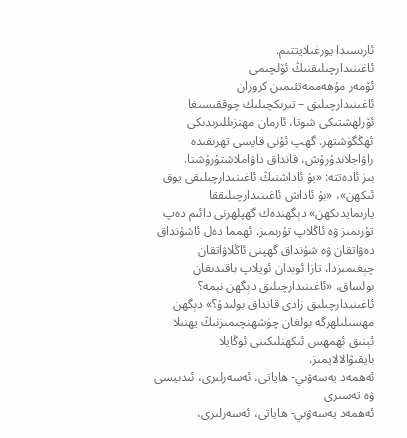ئارىسىدا يورغىلايتتىم.
ئاغىنىدارچىلىقنىڭ ئۆلچىمى
ئۆمەر مۇھەممەتئىمىن كروران
ئاغىنىدارچىلىق – تىرىكچىلىك چوققىسىغا ئۆرلهشتىكى شوتا، ئارمان مهنزىللىرىدىكى ئهڭگۈشتهر. گهپ ئۇنى قايسى تهرىقىدە راۋاجلاندۇرۇش، قانداق داۋاملاشتۇرۇشتا.
بىز ئادەتته: «بۇ ئاداشنىڭ ئاغىنىدارچىلىقى يوق ئىكهن»، «بۇ ئاداش ئاغىنىدارچىلىققا يارىمايدىكهن» دېگهندەك گهپلهرنى دائىم دەپ تۇرىمىز ۋە ئاڭلاپ تۇرىمىز. ئهمما دەل ئاشۇنداق دەۋاتقان ۋە شۇنداق گهپنى ئاڭلاۋاتقان چېغىمىزدا، تازا ئوبدان ئويلاپ باقىدىغان بولساق، «ئاغىنىدارچىلىق دېگهن نېمه؟ ئاغىنىدارچىلىق زادى قانداق بولىدۇ؟» دېگهن مهسىلىلهرگه بولغان چۈشهنچىمىزنىڭ يهنىلا ئېنىق ئهمهس ئىكهنلىكىنى ئوڭايلا بايقىۋالالايمىز.
ئەھمەد يەسەۋىي- ھاياتى، ئەسەرلىرى، ئىدىيسى ۋە تەسىرى
ئەھمەد يەسەۋىي- ھاياتى، ئەسەرلىرى،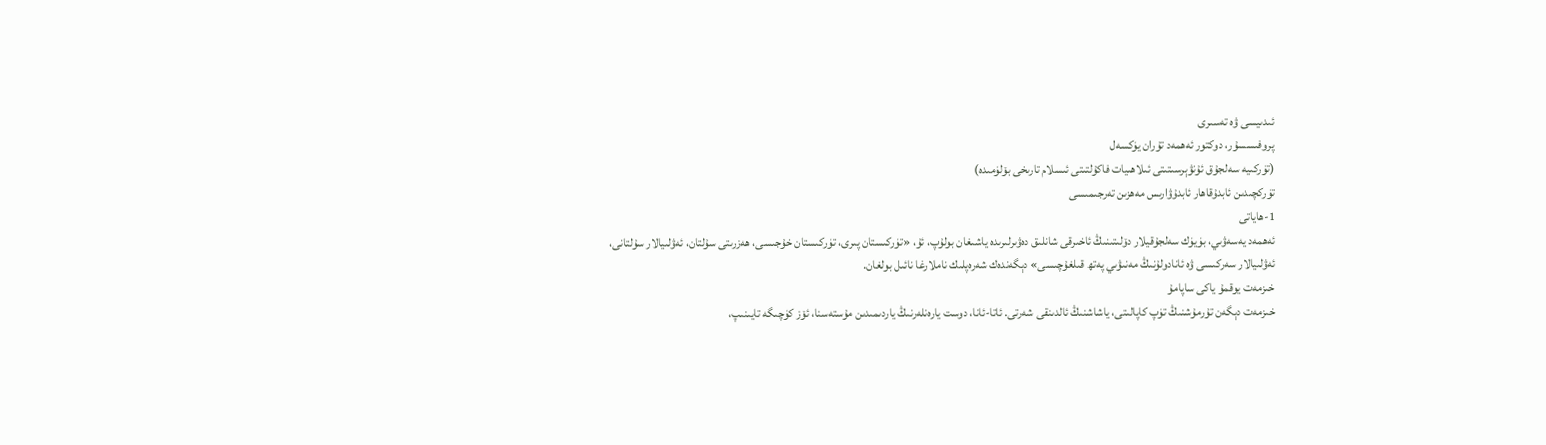ئىدىيسى ۋە تەسىرى
پروفىسسۇر، دوكتور ئەھمەد تۇران يۈكسەل
(تۈركىيە سەلجۇق ئۇنۋېرسىتىتى ئىلاھىيات فاكۇلتىتى ئىسلام تارىخى بۆلۈمىدە)
تۈركچىدىن ئابدۇقاھار ئابدۇۋارىس مەھزىن تەرجىمىسى
1-ھاياتى
ئەھمەد يەسەۋىي، بۈيۈك سەلجۇقيلار دۆلىتىنىڭ ئاخىرقى شانلىق دەۋىرلىرىدە ياشىغان بولۇپ، ئۇ، «تۈركىستان پىرى، تۈركىستان خۇجىسى، ھەزرىتى سۇلتان، ئەۋلىيالار سۇلتانى، ئەۋلىيالار سەركىسى ۋە ئانادولۇنىڭ مەنىۋىي پەتھ قىلغۇچىسى» دېگەندەك شەرەپلىك ناملارغا نائىل بولغان.
خىزمەت يوقمۇ ياكى ساپامۇ
خىزمەت دېگەن تۇرمۇشنىڭ تۈپ كاپالىتى، ياشاشنىڭ ئالدىنقى شەرتى. ئاتا-ئانا، دوست يارەنلەرنىڭ ياردىمىدىن مۇستەسنا، ئۆز كۈچىگە تايىنىپ،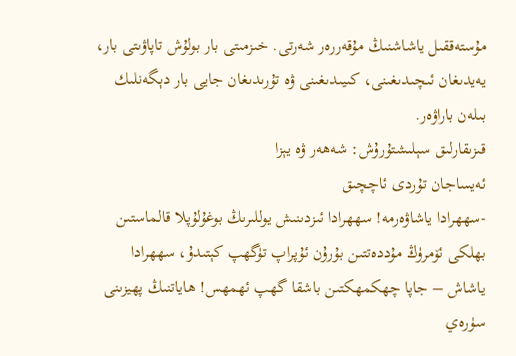مۇستەققىل ياشاشنىڭ مۇقەررەر شەرتى. خىزمىتى بار بولۇش تاپاۋىتى بار، يەيدىغان ئىچىدىغىنى، كىيىدىغىنى ۋە تۇرىدىغان جايى بار دېگەنلىك بىلەن باراۋەر.
قىزىقارلىق سېلىشتۇرۇش: شەھەر ۋە يېزا
ئەيساجان تۇردى ئاچچىق
-سهھرادا ياشاۋەرمه! سهھرادا ئىزدىنىش يوللىرىڭ بوغۇلۇپلا قالماستىن بهلكى ئۆمرۈڭ مۇددەتتىن بۇرۇن ئۇپراپ تۈگهپ كېتىدۇ، سهھرادا ياشاش – جاپا چهكمهكتىن باشقا گهپ ئهمهس! ھاياتنىڭ پهيزىنى سۈرەي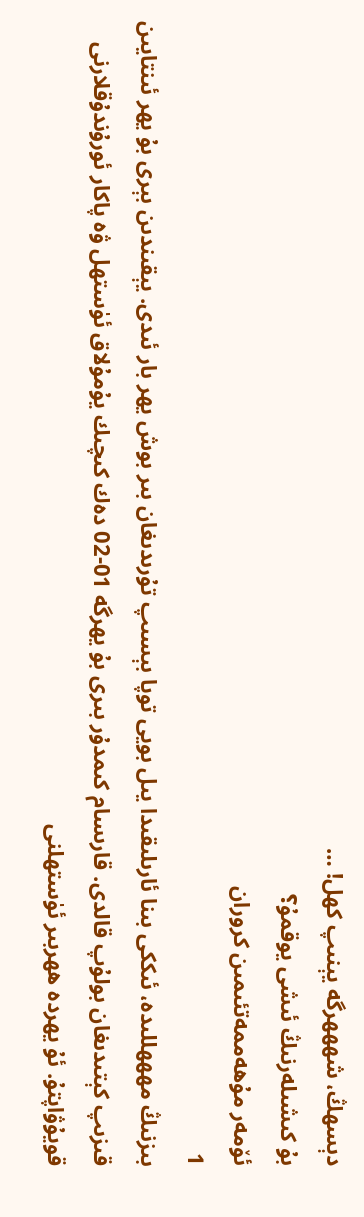دېسهڭ، شهھهرگه يېنىپ كهل! …
بۇ كىشىلەرنىڭ ئىشى يوقمۇ؟
ئۆمەر مۇھەممەتئىمىن كروران
1
بىزنىڭ مهھهللىدە، ئىككى بىنا ئارىلىقىدا يىل بويى توپا بېسىپ تۇرىدىغان بىر بوش يهر بار ئىدى. يېقىندىن بېرى بۇ يهر ئىنتايىن قىزىپ كېتىدىغان بولۇپ قالدى. قارىسام كىمدۇر بىرى بۇ يهرگه 01-02 دەك كىچىك يۇمۇلاق ئۈستهل ۋە پاكار ئورۇندۇقلارنى قويۇۋاپتۇ. ئۇ يهردە ھهربىر ئۈستهلنى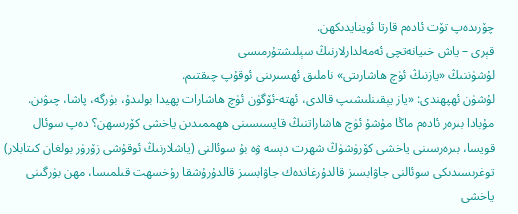چۆرىدەپ تۆت ئادەم قارتا ئوينايدىكهن.
قېرى – ياش خىيانەتچى ئەمەلدارلارنىڭ سېلىشتۇرمىسى
لۇشۈننىڭ «يازنىڭ ئۈچ ھاشارىتى» ناملىق ئهسىرىنى ئوقۇپ چىقتىم.
لۇشۈن ئهپهندى: «ياز يېقىنلىشىپ قالدى، ئهته-ئۆگۈن ئۈچ ھاشارات پهيدا بولىدۇ، بۈرگه، پاشا، چىۋىن. مۇبادا بىرەر ئادەم ماڭا مۇشۇ ئۈچ ھاشاراتنىڭ قايسىسىنى ھهممىدىن ياخشى كۆرىسهن؟ دەپ سوئال قويسا، بىرەرسىنى ياخشى كۆرۈشۈڭ شهرت دېسه ۋە بۇ سوئالنى (ياشلارنىڭ ئوقۇشى زۆرۈر بولغان كىتابلار) توغرىسىدىكى سوئالنى جاۋابسىز قالدۇرغاندەك جاۋابسىز قالدۇرۇشقا رۇخسهت قىلمىسا، مهن بۈرگىنى ياخشى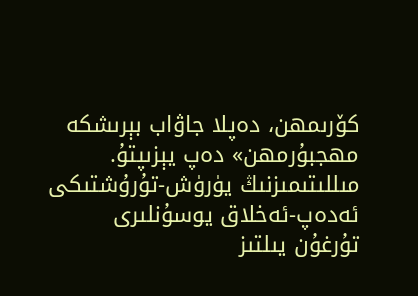كۆرىمهن، دەپلا جاۋاب بېرىشكه مهجبۇرمهن» دەپ يېزىپتۇ.
مىللىتىمىزنىڭ يۈرۈش-تۇرۇشتىكى ئەدەپ-ئەخلاق يوسۇنلىرى
تۇرغۇن يىلتىز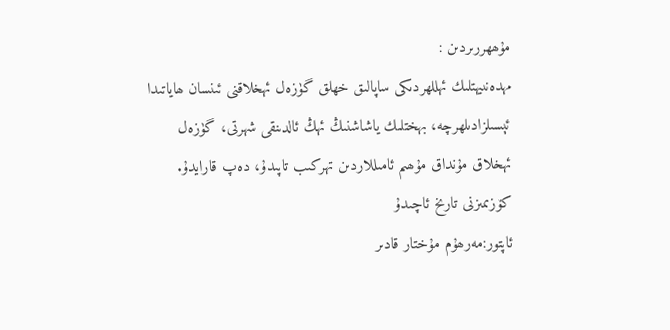مۇھهررىردىن :
مهدەنىيهتلىك ئهللهردىكى ساپالىق خهلق گۈزەل ئهخلاقنى ئىنسان ھاياتىدا ئېسىلزادىلهرچه، بهختلىك ياشاشنىڭ ئهڭ ئالدىنقى شهرتى، گۈزەل ئهخلاق مۇنداق مۇھىم ئامىللاردىن تهركىب تاپىدۇ، دەپ قارايدۇ.
كۆزىمىزنى تارىخ ئاچىدۇ
ئاپتور:مەرھۇم مۇختار قادىر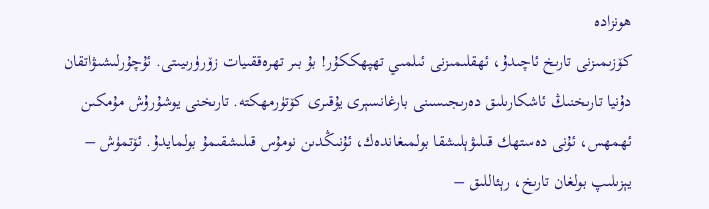ھونزادە
كۆزىمىزنى تارىخ ئاچىدۇ، ئهقلىمىزنى ئىلمىي تهپهككۇر! بۇ بىر تهرەققىيات زۆرۈرىيىتى. ئۇچۇرلىشىۋاتقان دۇنيا تارىخنىڭ ئاشكارىلىق دەرىجىسىنى بارغانسېرى يۇقىرى كۆتۈرمهكته. تارىخنى يوشۇرۇش مۇمكىن ئهمهس، ئۇنى دەستهك قىلىۋېلىشقا بولمىغاندەك، ئۇنىڭدىن نومۇس قىلىشقىمۇ بولمايدۇ. ئۆتمۈش – يېزىلىپ بولغان تارىخ، رېئاللىق –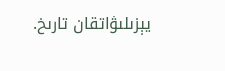يېزىلىۋاتقان تارىخ.